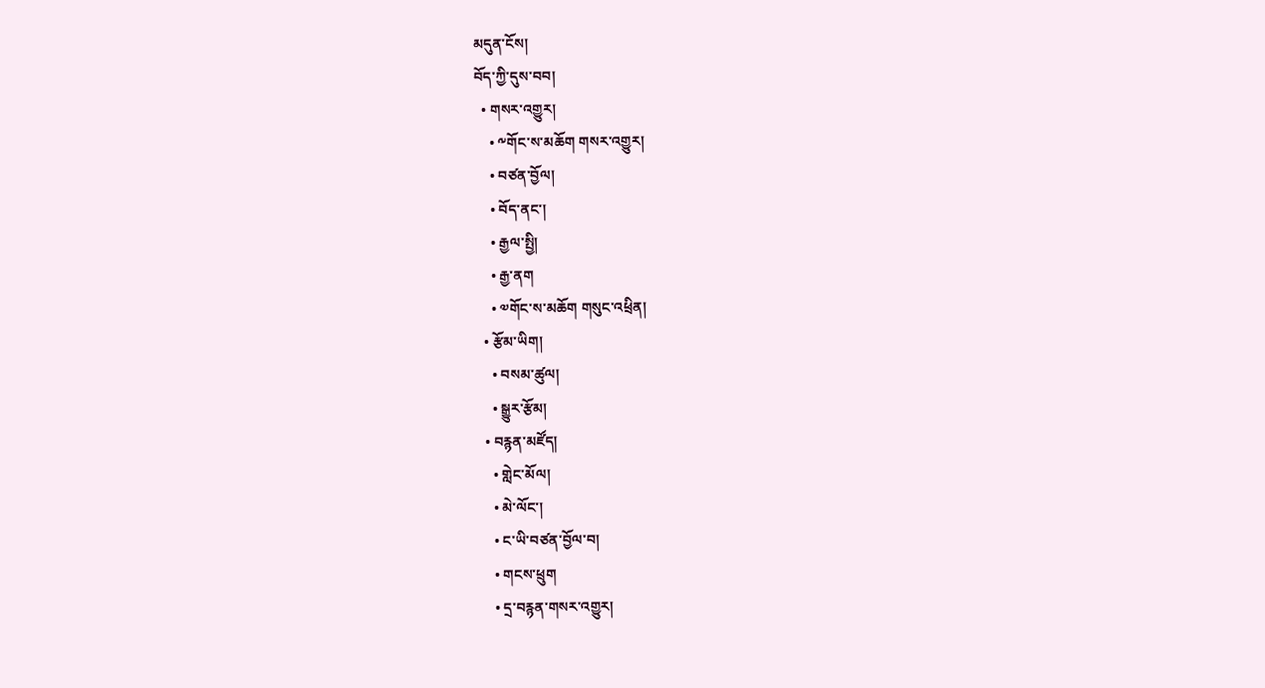མདུན་ངོས།
བོད་ཀྱི་དུས་བབ།
  • གསར་འགྱུར།
    • ༸གོང་ས་མཆོག གསར་འགྱུར།
    • བཙན་བྱོལ།
    • བོད་ནང་།
    • རྒྱལ་སྤྱི།
    • རྒྱ་ནག
    • ༧གོང་ས་མཆོག གསུང་འཕྲིན།
  • རྩོམ་ཡིག།
    • བསམ་ཚུལ།
    • སྒྱུར་རྩོམ།
  • བརྙན་མཛོད།
    • གླེང་མོལ།
    • མེ་ལོང་།
    • ང་ཡི་བཙན་བྱོལ་བ།
    • གངས་ཕྲུག
    • དྲ་བརྙན་གསར་འགྱུར།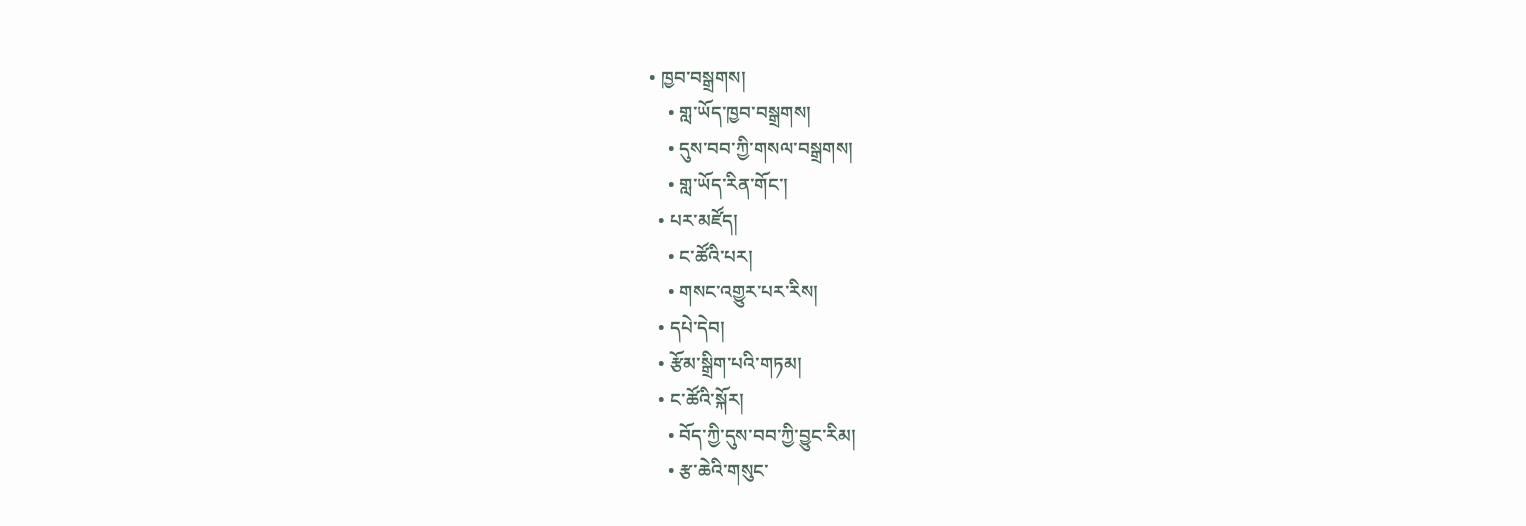• ཁྱབ་བསྒྲགས།
    • གླ་ཡོད་ཁྱབ་བསྒྲགས།
    • དུས་བབ་ཀྱི་གསལ་བསྒྲགས།
    • གླ་ཡོད་རིན་གོང་།
  • པར་མཛོད།
    • ང་ཚོའི་པར།
    • གསང་འགྱུར་པར་རིས།
  • དཔེ་དེབ།
  • རྩོམ་སྒྲིག་པའི་གཏམ།
  • ང་ཚོའི་སྐོར།
    • བོད་ཀྱི་དུས་བབ་ཀྱི་བྱུང་རིམ།
    • རྩ་ཆེའི་གསུང་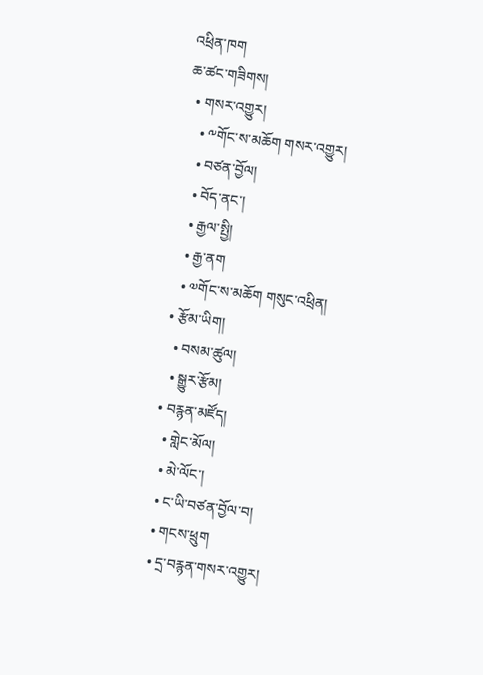འཕྲིན་ཁག
ཆ་ཚང་གཟིགས།
  • གསར་འགྱུར།
    • ༸གོང་ས་མཆོག གསར་འགྱུར།
    • བཙན་བྱོལ།
    • བོད་ནང་།
    • རྒྱལ་སྤྱི།
    • རྒྱ་ནག
    • ༧གོང་ས་མཆོག གསུང་འཕྲིན།
  • རྩོམ་ཡིག།
    • བསམ་ཚུལ།
    • སྒྱུར་རྩོམ།
  • བརྙན་མཛོད།
    • གླེང་མོལ།
    • མེ་ལོང་།
    • ང་ཡི་བཙན་བྱོལ་བ།
    • གངས་ཕྲུག
    • དྲ་བརྙན་གསར་འགྱུར།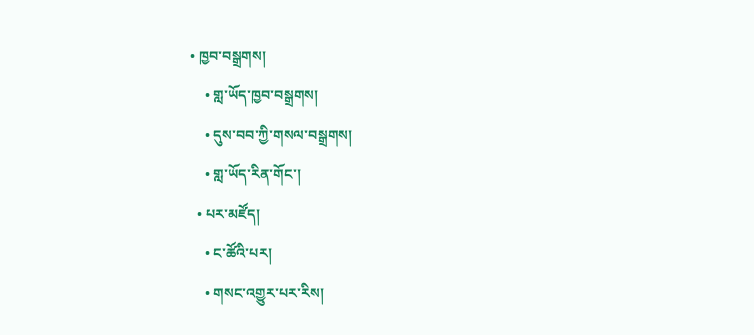• ཁྱབ་བསྒྲགས།
    • གླ་ཡོད་ཁྱབ་བསྒྲགས།
    • དུས་བབ་ཀྱི་གསལ་བསྒྲགས།
    • གླ་ཡོད་རིན་གོང་།
  • པར་མཛོད།
    • ང་ཚོའི་པར།
    • གསང་འགྱུར་པར་རིས།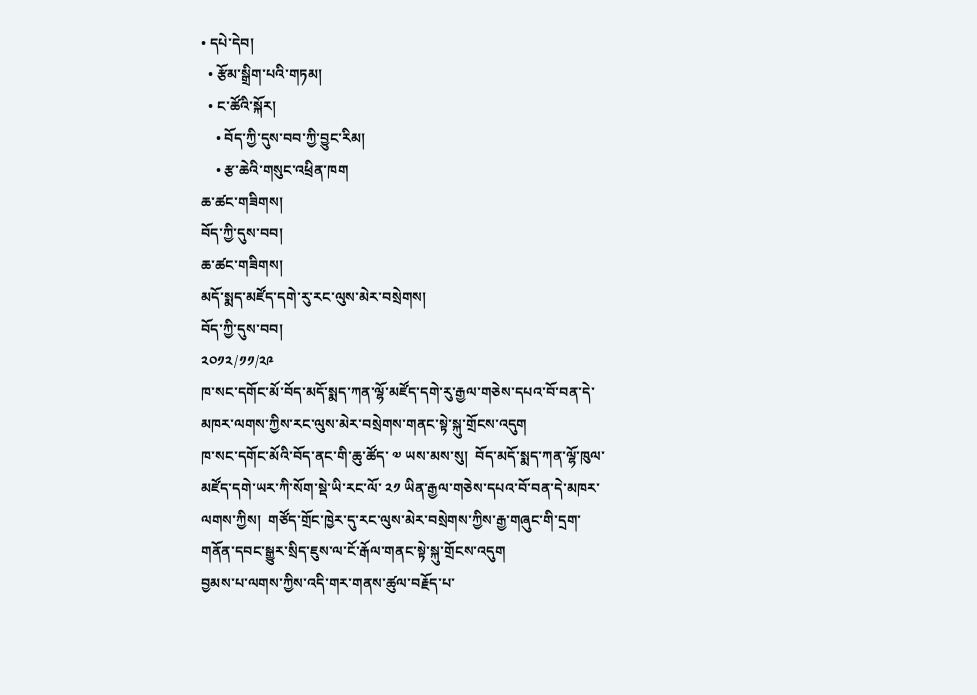• དཔེ་དེབ།
  • རྩོམ་སྒྲིག་པའི་གཏམ།
  • ང་ཚོའི་སྐོར།
    • བོད་ཀྱི་དུས་བབ་ཀྱི་བྱུང་རིམ།
    • རྩ་ཆེའི་གསུང་འཕྲིན་ཁག
ཆ་ཚང་གཟིགས།
བོད་ཀྱི་དུས་བབ།
ཆ་ཚང་གཟིགས།
མདོ་སྨད་མཛོད་དགེ་རུ་རང་ལུས་མེར་བསྲེགས།
བོད་ཀྱི་དུས་བབ།
༢༠༡༢/༡༡/༢༩
ཁ་སང་དགོང་མོ་བོད་མདོ་སྨད་ཀན་ལྷོ་མཛོད་དགེ་རུ་རྒྱལ་གཅེས་དཔའ་བོ་བན་དེ་མཁར་ལགས་ཀྱིས་རང་ལུས་མེར་བསྲེགས་གནང་སྟེ་སྐུ་གྲོངས་འདུག
ཁ་སང་དགོང་མོའི་བོད་ནང་གི་ཆུ་ཚོད་ ༧ ཡས་མས་སུ།  བོད་མདོ་སྨད་ཀན་ལྷོ་ཁུལ་མཛོད་དགེ་ཡར་ཀི་སོག་སྡེ་ཡི་རང་ལོ་ ༢༡ ཡིན་རྒྱལ་གཅེས་དཔའ་བོ་བན་དེ་མཁར་ལགས་ཀྱིས།  གཙོད་གྲོང་ཁྱེར་དུ་རང་ལུས་མེར་བསྲེགས་ཀྱིས་རྒྱ་གཞུང་གི་དྲག་གནོན་དབང་སྒྱུར་སྲིད་ཇུས་ལ་ངོ་རྒོལ་གནང་སྟེ་སྐུ་གྲོངས་འདུག
བྱམས་པ་ལགས་ཀྱིས་འདི་གར་གནས་ཚུལ་བརྗོད་པ་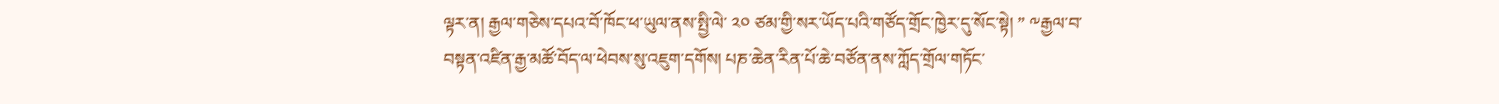ལྟར་ན། རྒྱལ་གཅེས་དཔའ་བོ་ཁོང་ཕ་ཡུལ་ནས་སྤྱི་ལེ་ ༢༠ ཙམ་གྱི་སར་ཡོད་པའི་གཙོད་གྲོང་ཁྱེར་དུ་སོང་སྟེ། ” ༸རྒྱལ་བ་བསྟན་འཛིན་རྒྱ་མཚོ་བོད་ལ་ཕེབས་སུ་འཇུག་དགོས། པཎ་ཆེན་རིན་པོ་ཆེ་བཙོན་ནས་ཀློད་གྲོལ་གཏོང་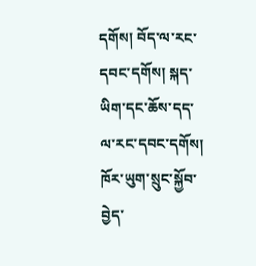དགོས། བོད་ལ་རང་དབང་དགོས། སྐད་ཡིག་དང་ཆོས་དད་ལ་རང་དབང་དགོས། ཁོར་ཡུག་སྲུང་སྐྱོབ་བྱེད་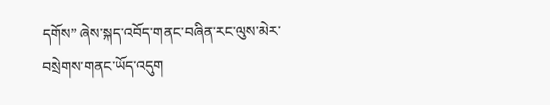དགོས” ཞེས་སྐད་འབོད་གནང་བཞིན་རང་ལུས་མེར་བསྲེགས་གནང་ཡོད་འདུག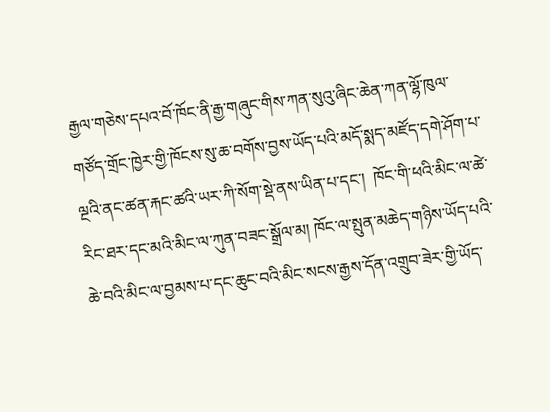རྒྱལ་གཅེས་དཔའ་བོ་ཁོང་ནི་རྒྱ་གཞུང་གིས་ཀན་སུའུ་ཞིང་ཆེན་ཀན་ལྷོ་ཁུལ་གཙོད་གྲོང་ཁྱེར་གྱི་ཁོངས་སུ་ཆ་བགོས་བྱས་ཡོད་པའི་མདོ་སྨད་མཛོད་དགེ་ཤོག་པ་ལྔའི་ནང་ཚན་རྐང་ཚའི་ཡར་ཀི་སོག་སྡེ་ནས་ཡིན་པ་དང་།  ཁོང་གི་ཕའི་མིང་ལ་ཚེ་རིང་ཐར་དང་མའི་མིང་ལ་ཀུན་བཟང་སྒྲོལ་མ། ཁོང་ལ་སྤུན་མཆེད་གཉིས་ཡོད་པའི་ཆེ་བའི་མིང་ལ་བྱམས་པ་དང་ཆུང་བའི་མིང་སངས་རྒྱས་དོན་འགྲུབ་ཟེར་གྱི་ཡོད་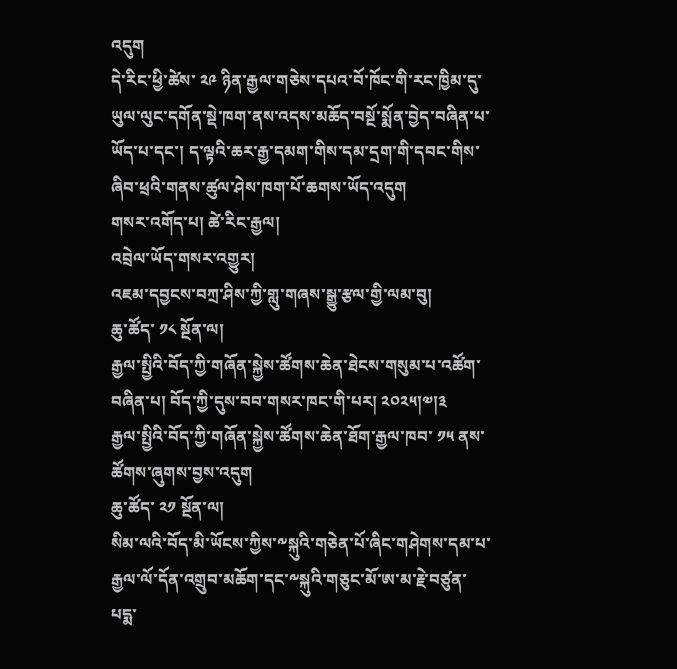འདུག
དེ་རིང་ཕྱི་ཚེས་ ༢༩ ཉིན་རྒྱལ་གཅེས་དཔའ་བོ་ཁོང་གི་རང་ཁྱིམ་དུ་ཡུལ་ལུང་དགོན་སྡེ་ཁག་ནས་འདས་མཆོད་བསྔོ་སྨོན་བྱེད་བཞིན་པ་ཡོད་པ་དང་། ད་ལྟའི་ཆར་རྒྱ་དམག་གིས་དམ་དྲག་གི་དབང་གིས་ཞིབ་ཕྲའི་གནས་ཚུལ་ཤེས་ཁག་པོ་ཆགས་ཡོད་འདུག
གསར་འགོད་པ། ཚེ་རིང་རྒྱལ།
འབྲེལ་ཡོད་གསར་འགྱུར།
འཇམ་དབྱངས་བཀྲ་ཤིས་ཀྱི་གླུ་གཞས་སྒྱུ་རྩལ་གྱི་ལམ་བུ།
ཆུ་ཚོད་ ༡༨ སྔོན་ལ།
རྒྱལ་སྤྱིའི་བོད་ཀྱི་གཞོན་སྐྱེས་ཚོགས་ཆེན་ཐེངས་གསུམ་པ་འཚོག་བཞིན་པ། བོད་ཀྱི་དུས་བབ་གསར་ཁང་གི་པར། ༢༠༢༥།༧།༣
རྒྱལ་སྤྱིའི་བོད་ཀྱི་གཞོན་སྐྱེས་ཚོགས་ཆེན་ཐོག་རྒྱལ་ཁབ་ ༡༥ ནས་ཚོགས་ཞུགས་བྱས་འདུག
ཆུ་ཚོད་ ༢༡ སྔོན་ལ།
སིམ་ལའི་བོད་མི་ཡོངས་ཀྱིས་༸སྐུའི་གཅེན་པོ་ཞིང་གཤེགས་དམ་པ་རྒྱལ་ལོ་དོན་འགྲུབ་མཆོག་དང་༸སྐུའི་གཅུང་མོ་ཨ་མ་རྗེ་བཙུན་པདྨ་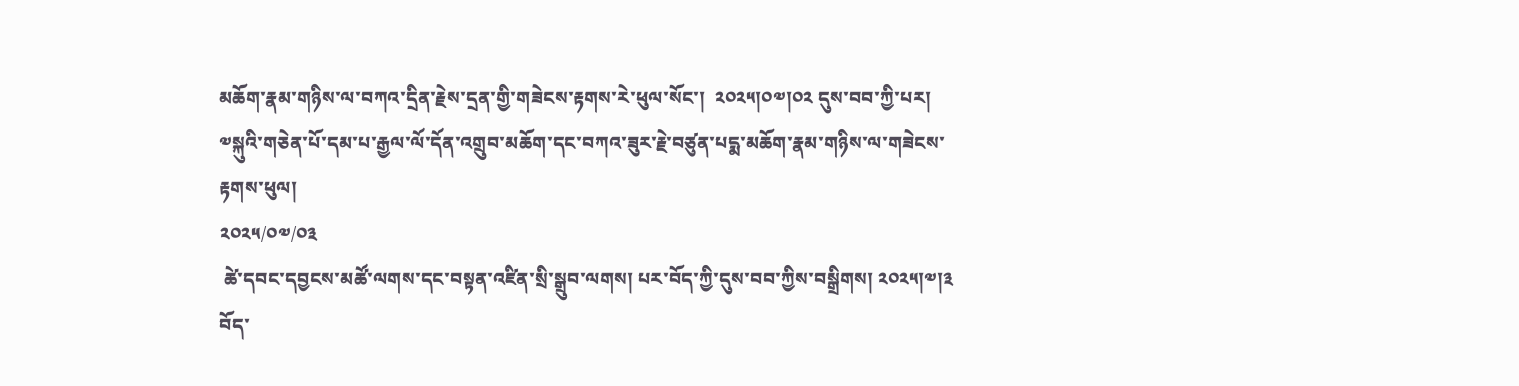མཆོག་རྣམ་གཉིས་ལ་བཀའ་དྲིན་རྗེས་དྲན་གྱི་གཟེངས་རྟགས་རེ་ཕུལ་སོང་།  ༢༠༢༥།༠༧།༠༢ དུས་བབ་ཀྱི་པར།
༧སྐུའི་གཅེན་པོ་དམ་པ་རྒྱལ་ལོ་དོན་འགྲུབ་མཆོག་དང་བཀའ་ཟུར་རྗེ་བཙུན་པདྨ་མཆོག་རྣམ་གཉིས་ལ་གཟེངས་རྟགས་ཕུལ།
༢༠༢༥/༠༧/༠༣
 ཚེ་དབང་དབྱངས་མཚོ་ལགས་དང་བསྟན་འཛིན་སྲི་སྒྲུབ་ལགས། པར་བོད་ཀྱི་དུས་བབ་ཀྱིས་བསྒྲིགས། ༢༠༢༥།༧།༣
བོད་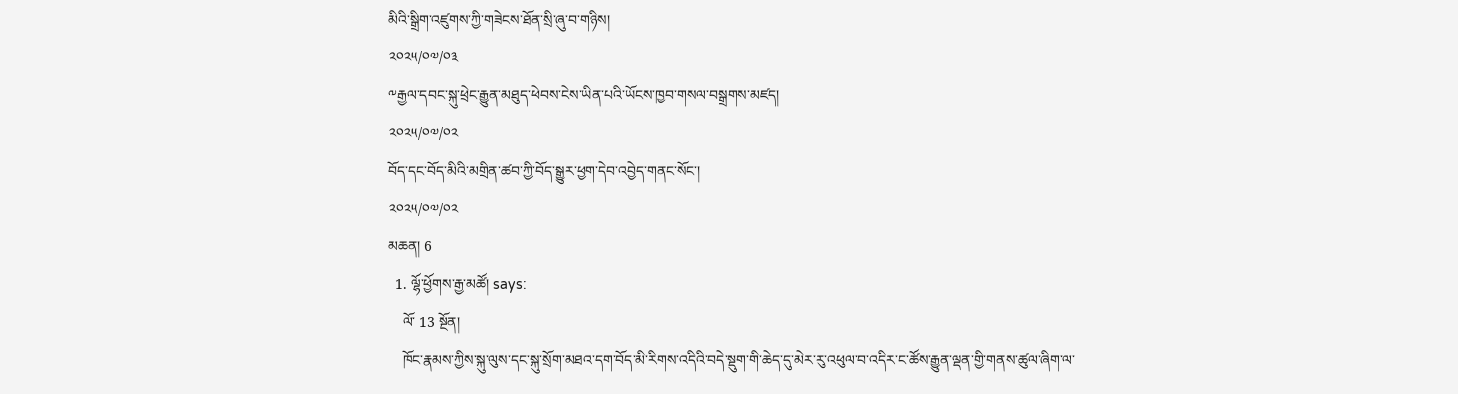མིའི་སྒྲིག་འཛུགས་ཀྱི་གཟེངས་ཐོན་སྲི་ཞུ་བ་གཉིས།
༢༠༢༥/༠༧/༠༣
༸རྒྱལ་དབང་སྐུ་ཕྲེང་རྒྱུན་མཐུད་ཕེབས་ངེས་ཡིན་པའི་ཡོངས་ཁྱབ་གསལ་བསྒྲགས་མཛད།
༢༠༢༥/༠༧/༠༢
བོད་དང་བོད་མིའི་མགྲིན་ཚབ་ཀྱི་བོད་སྒྱུར་ཕྱག་དེབ་འབྱེད་གནང་སོང་།
༢༠༢༥/༠༧/༠༢
མཆན། 6
  1. ལྷོ་ཕྱོགས་རྒྱ་མཚོ། says:
    ལོ་ 13 སྔོན།
    ཁོང་རྣམས་ཀྱིས་སྐུ་ལུས་དང་སྐུ་སྲོག་མཐའ་དག་བོད་མི་རིགས་འདིའི་བདེ་སྡུག་གི་ཆེད་དུ་མེར་རུ་འཕུལ་བ་འདིར་ང་ཚོས་རྒྱུན་ལྡན་གྱི་གནས་ཚུལ་ཞིག་ལ་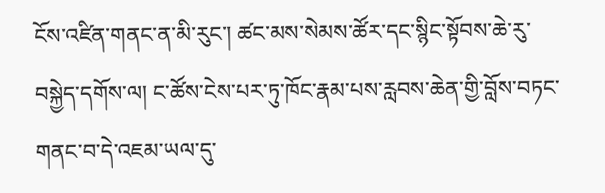ངོས་འཛིན་གནང་ན་མི་རུང་། ཚང་མས་སེམས་ཚོར་དང་སྙིང་སྟོབས་ཆེ་རུ་བསྐྱེད་དགོས་ལ། ང་ཚོས་ངེས་པར་ཏུ་ཁོང་རྣམ་པས་རླབས་ཆེན་གྱི་བློས་བཏང་གནང་བ་དེ་འཇམ་ཡལ་དུ་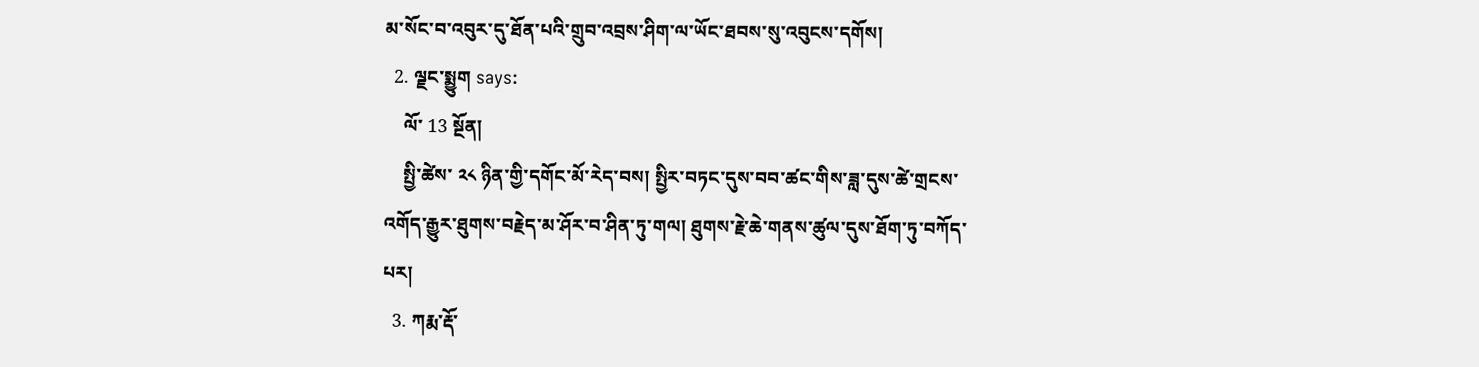མ་སོང་བ་འབུར་དུ་ཐོན་པའི་གྲུབ་འབྲས་ཤིག་ལ་ཡོང་ཐབས་སུ་འབུངས་དགོས།
  2. ལྗང་སྨྱུག says:
    ལོ་ 13 སྔོན།
    སྤྱི་ཚེས་ ༢༨ ཉིན་གྱི་དགོང་མོ་རེད་བས། སྤྱིར་བཏང་དུས་བབ་ཚང་གིས་ཟླ་དུས་ཚེ་གྲངས་འགོད་རྒྱུར་ཐུགས་བརྗེད་མ་ཤོར་བ་ཤིན་ཏུ་གལ། ཐུགས་རྗེ་ཆེ་གནས་ཚུལ་དུས་ཐོག་ཏུ་བཀོད་པར།
  3. ཀརྨ་རྡོ་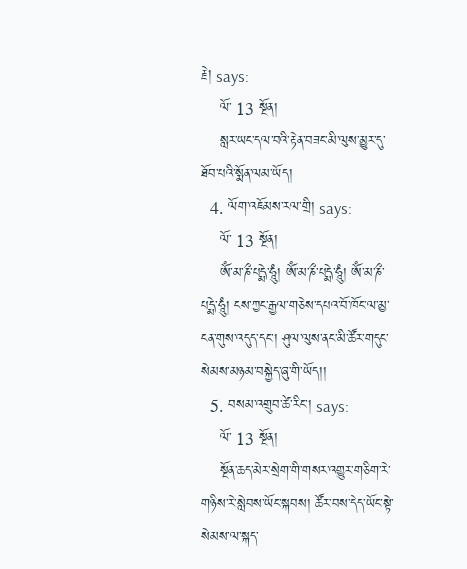རྗེ། says:
    ལོ་ 13 སྔོན།
    སླར་ཡང་དལ་བའི་རྟེན་བཟང་མི་ལུས་མྱུར་དུ་ཐོབ་པའི་སྨོན་ལམ་ཡོད།
  4. ལོག་འཇོམས་རལ་གྲི། says:
    ལོ་ 13 སྔོན།
    ཨོཾ་མ་ཎྀ་པདྨེ་ཧཱུཾ། ཨོཾ་མ་ཎྀ་པདྨེ་ཧཱུཾ། ཨོཾ་མ་ཎྀ་པདྨེ་ཧཱུཾ། ངས་ཀྱང་རྒྱལ་གཅེས་དཔའ་བོ་ཁོང་ལ་མྱ་ངན་གུས་འདུད་དང་། ཤུལ་ལུས་ནང་མི་ཚོར་གདུང་སེམས་མཉམ་བསྐྱེད་ཞུ་གི་ཡོད།།
  5. བསམ་འགྲུབ་ཚེ་རིང་། says:
    ལོ་ 13 སྔོན།
    སྔོན་ཆད་མེར་སྲེག་གི་གསར་འགྱུར་གཅིག་རེ་གཉིས་རེ་སླེབས་ཡོང་སྐབས། ཚོར་བས་དེད་ཡོང་སྟེ་སེམས་ལ་སྐད་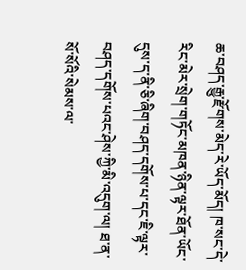ཆ་བཤད་རྒྱུ་རྫོགས་མེད་རེ་ཡོད་མོད། ཁ་སང་དེ་རིང་མེར་སྲེག་གཏོང་མཁན་ཉིན་ལྟར་ཐོན་ཡོང་དུས་ད་ནི་ཅི་ཞིག་བཤད་དགོས་པ་དང་ཇི་ལྟར་བཤད་དགོས་པའང་ཤེས་ཀྱི་མི་འདུག་ལ། ཐ་ན་སོ་སོའི་སེམས་ལ་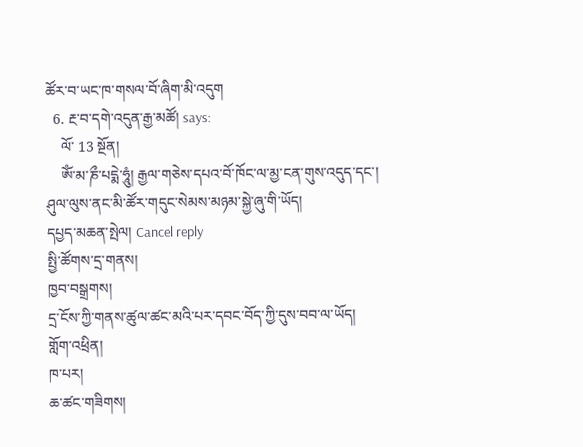ཚོར་བ་ཡང་ཁ་གསལ་བོ་ཞིག་མི་འདུག
  6. རྔ་བ་དགེ་འདུན་རྒྱ་མཚོ། says:
    ལོ་ 13 སྔོན།
    ཨོཾ་མ་ཎྀ་པདྨེ་ཧཱུཾ། རྒྱལ་གཅེས་དཔའ་བོ་ཁོང་ལ་མྱ་ངན་གུས་འདུད་དང་། ཤུལ་ལུས་ནང་མི་ཚོར་གདུང་སེམས་མཉམ་སྐྱེ་ཞུ་གི་ཡོད།
དཔྱད་མཆན་སྤེལ། Cancel reply
སྤྱི་ཚོགས་དྲ་གནས།
ཁྱབ་བསྒྲགས།
དྲ་ངོས་ཀྱི་གནས་ཚུལ་ཚང་མའི་པར་དབང་བོད་ཀྱི་དུས་བབ་ལ་ཡོད།
གློག་འཕྲིན།
ཁ་པར།
ཆ་ཚང་གཟིགས།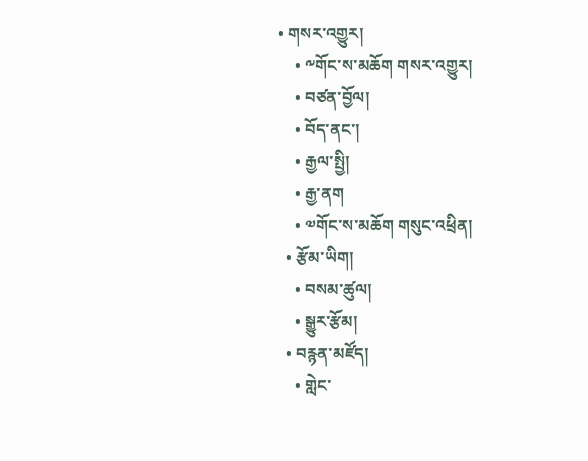• གསར་འགྱུར།
    • ༸གོང་ས་མཆོག གསར་འགྱུར།
    • བཙན་བྱོལ།
    • བོད་ནང་།
    • རྒྱལ་སྤྱི།
    • རྒྱ་ནག
    • ༧གོང་ས་མཆོག གསུང་འཕྲིན།
  • རྩོམ་ཡིག།
    • བསམ་ཚུལ།
    • སྒྱུར་རྩོམ།
  • བརྙན་མཛོད།
    • གླེང་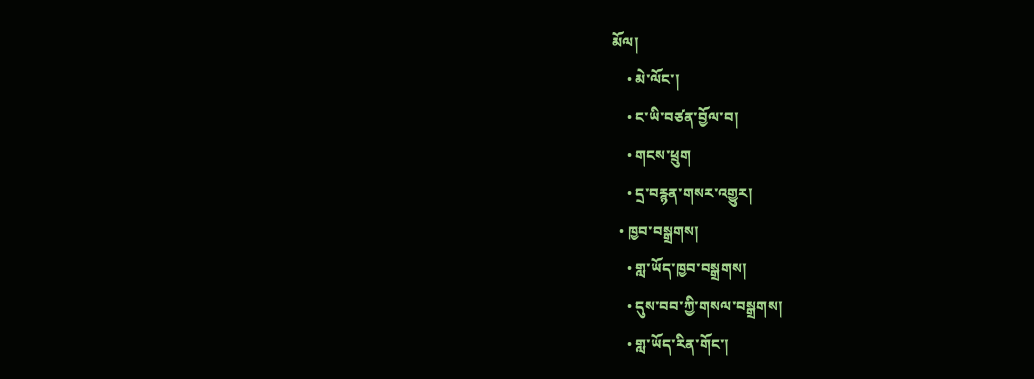མོལ།
    • མེ་ལོང་།
    • ང་ཡི་བཙན་བྱོལ་བ།
    • གངས་ཕྲུག
    • དྲ་བརྙན་གསར་འགྱུར།
  • ཁྱབ་བསྒྲགས།
    • གླ་ཡོད་ཁྱབ་བསྒྲགས།
    • དུས་བབ་ཀྱི་གསལ་བསྒྲགས།
    • གླ་ཡོད་རིན་གོང་།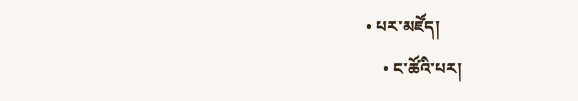• པར་མཛོད།
    • ང་ཚོའི་པར།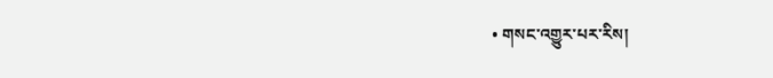• གསང་འགྱུར་པར་རིས།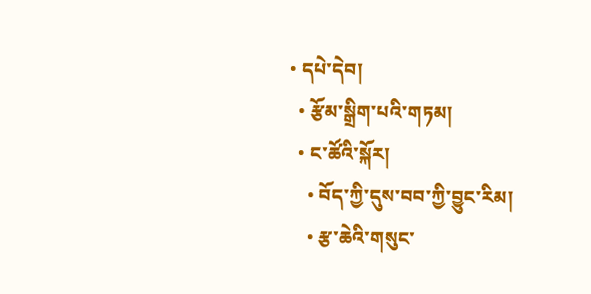• དཔེ་དེབ།
  • རྩོམ་སྒྲིག་པའི་གཏམ།
  • ང་ཚོའི་སྐོར།
    • བོད་ཀྱི་དུས་བབ་ཀྱི་བྱུང་རིམ།
    • རྩ་ཆེའི་གསུང་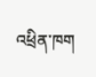འཕྲིན་ཁག